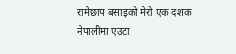रामेछाप बसाइको मेरो एक दशक
नेपालीमा एउटा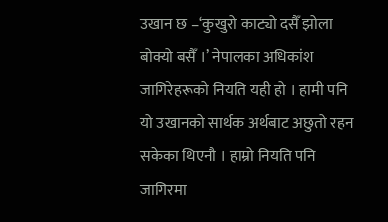उखान छ –‘कुखुरो काट्यो दसैँ झोला बोक्यो बसैँ ।’ नेपालका अधिकांश जागिरेहरूको नियति यही हो । हामी पनि यो उखानको सार्थक अर्थबाट अछुतो रहन सकेका थिएनौ । हाम्रो नियति पनि जागिरमा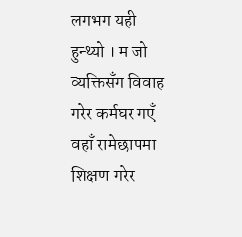लगभग यही हुन्थ्यो । म जो व्यक्तिसँग विवाह गरेर कर्मघर गएँ वहाँ रामेछापमा शिक्षण गरेर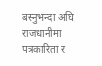बस्नुभन्दा अघि राजधानीमा पत्रकारिता र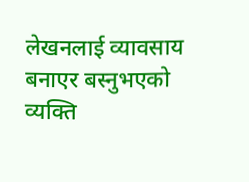लेखनलाई व्यावसाय बनाएर बस्नुभएको व्यक्ति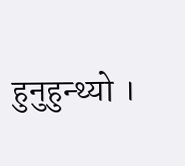हुनुहुन्थ्यो ।